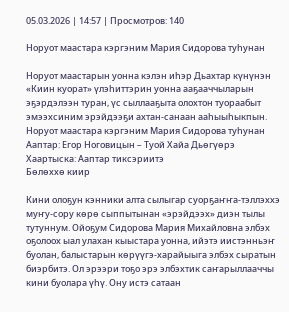05.03.2026 | 14:57 | Просмотров: 140

Норуот маастара кэргэним Мария Сидорова туһунан

Норуот маастарын уонна кэлэн иһэр Дьахтар күнүнэн «Киин куорат» үлэһиттэрин уонна ааҕааччыларын эҕэрдэлээн туран, үс сыллааҕыта олохтон туораабыт эмээхсиним эрэйдээҕи ахтан-санаан ааһыыһыкпын.
Норуот маастара кэргэним Мария Сидорова туһунан
Ааптар: Егор Ноговицын – Туой Хайа Дьөгүөрэ
Хаартыска: Ааптар тиксэриитэ
Бөлөххө киир

Кини олоҕун кэнники алта сылыгар суорҕаҥҥа-тэллэххэ муҥу-сору көрө сыппытынан «эрэйдээх» диэн тылы тутуннум. Ойоҕум Сидорова Мария Михайловна элбэх оҕолоох ыал улахан кыыстара уонна, ийэтэ иистэнньэҥ буолан, балыстарын көрүүгэ-харайыыга элбэх сыратын биэрбитэ. Ол эрээри тоҕо эрэ элбэхтик саҥарыллааччы кини буолара үһү. Ону истэ сатаан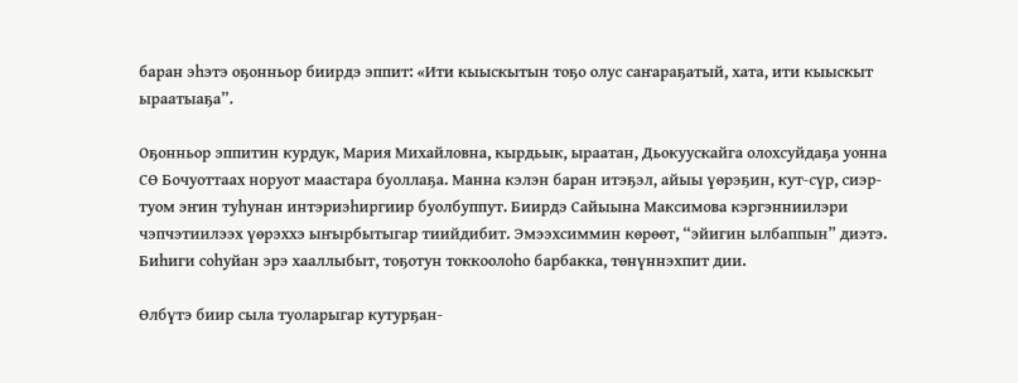баран эһэтэ оҕонньор биирдэ эппит: «Ити кыыскытын тоҕо олус саҥараҕатый, хата, ити кыыскыт ыраатыаҕа”.

Оҕонньор эппитин курдук, Мария Михайловна, кырдьык, ыраатан, Дьокуускайга олохсуйдаҕа уонна СӨ Бочуоттаах норуот маастара буоллаҕа. Манна кэлэн баран итэҕэл, айыы үөрэҕин, кут-сүр, сиэр-туом эҥин туһунан интэриэһиргиир буолбуппут. Биирдэ Сайыына Максимова кэргэнниилэри чэпчэтиилээх үөрэххэ ыҥырбытыгар тиийдибит. Эмээхсиммин көрөөт, “эйигин ылбаппын” диэтэ. Биһиги соһуйан эрэ хааллыбыт, тоҕотун токкоолоһо барбакка, төнүннэхпит дии.

Өлбүтэ биир сыла туоларыгар кутурҕан-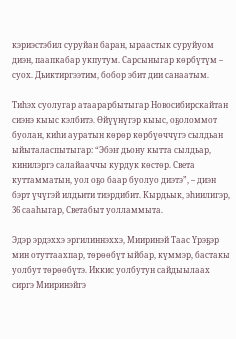кэриэстэбил суруйан баран, ыраастык суруйуом диэн, паапкабар укпутум. Сарсыныгар көрбүтүм – суох. Дьиктиргээтим, бобор эбит дии санаатым.

Тиһэх суолугар атаарарбытыгар Новосибирскайтан сиэнэ кыыс кэлбитэ. Өйүүнүгэр кыыс, оҕоломмот буолан, киһи ауратын көрөр көрбүөччүгэ сылдьан ыйыталаспытыгар: “Эбэҥ дьону кытта сылдьар, кинилэргэ салайааччы курдук көстөр. Света куттамматын, уол оҕо баар буолуо диэтэ”, – диэн бэрт үчүгэй илдьити тиэрдибит. Кырдьык, эһиилигэр, 36 сааһыгар, Светабыт уолламмыта.

Эдэр эрдэххэ эргилиннэххэ, Мииринэй Таас Үрэҕэр мин отуттаахпар, төрөөбүт ыйбар, күммэр, бастакы уолбут төрөөбүтэ. Иккис уолбутун сайдыылаах сиргэ Мииринэйгэ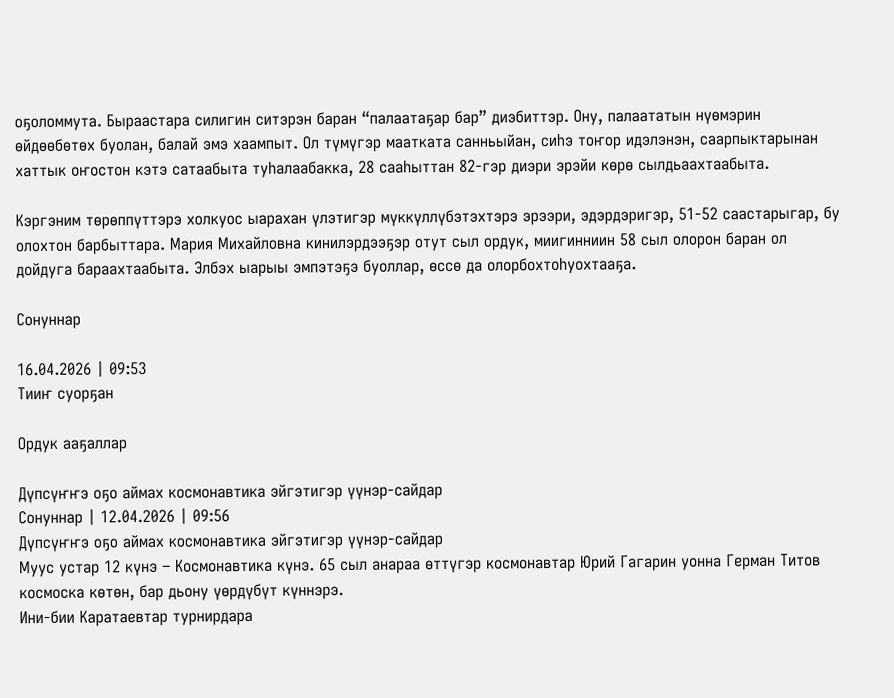оҕоломмута. Быраастара силигин ситэрэн баран “палаатаҕар бар” диэбиттэр. Ону, палаататын нүөмэрин өйдөөбөтөх буолан, балай эмэ хаампыт. Ол түмүгэр маатката санньыйан, сиһэ тоҥор идэлэнэн, саарпыктарынан хаттык оҥостон кэтэ сатаабыта туһалаабакка, 28 сааһыттан 82-гэр диэри эрэйи көрө сылдьаахтаабыта.

Кэргэним төрөппүттэрэ холкуос ыарахан үлэтигэр мүккүллүбэтэхтэрэ эрээри, эдэрдэригэр, 51-52 саастарыгар, бу олохтон барбыттара. Мария Михайловна кинилэрдээҕэр отут сыл ордук, миигинниин 58 сыл олорон баран ол дойдуга бараахтаабыта. Элбэх ыарыы эмпэтэҕэ буоллар, өссө да олорбохтоһуохтааҕа.

Сонуннар

16.04.2026 | 09:53
Тииҥ суорҕан

Ордук ааҕаллар

Дүпсүҥҥэ оҕо аймах космонавтика эйгэтигэр үүнэр-сайдар
Сонуннар | 12.04.2026 | 09:56
Дүпсүҥҥэ оҕо аймах космонавтика эйгэтигэр үүнэр-сайдар
Муус устар 12 күнэ – Космонавтика күнэ. 65 сыл анараа өттүгэр космонавтар Юрий Гагарин уонна Герман Титов космоска көтөн, бар дьону үөрдүбүт күннэрэ.
Ини-бии Каратаевтар турнирдара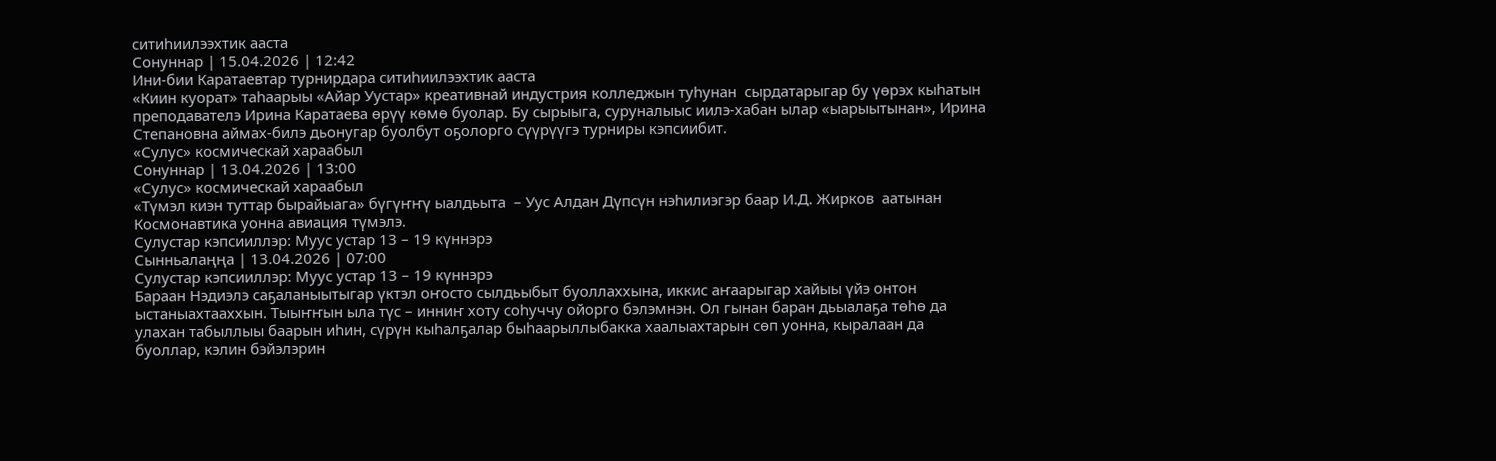ситиһиилээхтик ааста
Сонуннар | 15.04.2026 | 12:42
Ини-бии Каратаевтар турнирдара ситиһиилээхтик ааста
«Киин куорат» таһаарыы «Айар Уустар» креативнай индустрия колледжын туһунан  сырдатарыгар бу үөрэх кыһатын преподавателэ Ирина Каратаева өрүү көмө буолар. Бу сырыыга, суруналыыс иилэ-хабан ылар «ыарыытынан», Ирина Степановна аймах-билэ дьонугар буолбут оҕолорго сүүрүүгэ турниры кэпсиибит.
«Сулус» космическай хараабыл
Сонуннар | 13.04.2026 | 13:00
«Сулус» космическай хараабыл
«Түмэл киэн туттар бырайыага» бүгүҥҥү ыалдьыта  – Уус Алдан Дүпсүн нэһилиэгэр баар И.Д. Жирков  аатынан  Космонавтика уонна авиация түмэлэ.
Сулустар кэпсииллэр: Муус устар 13 – 19 күннэрэ
Сынньалаңңа | 13.04.2026 | 07:00
Сулустар кэпсииллэр: Муус устар 13 – 19 күннэрэ
Бараан Нэдиэлэ саҕаланыытыгар үктэл оҥосто сылдьыбыт буоллаххына, иккис аҥаарыгар хайыы үйэ онтон ыстаныахтааххын. Тыыҥҥын ыла түс – инниҥ хоту соһуччу ойорго бэлэмнэн. Ол гынан баран дьыалаҕа төһө да улахан табыллыы баарын иһин, сүрүн кыһалҕалар быһаарыллыбакка хаалыахтарын сөп уонна, кыралаан да буоллар, кэлин бэйэлэрин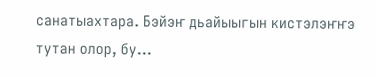санатыахтара. Бэйэҥ дьайыыгын кистэлэҥҥэ тутан олор, бу...